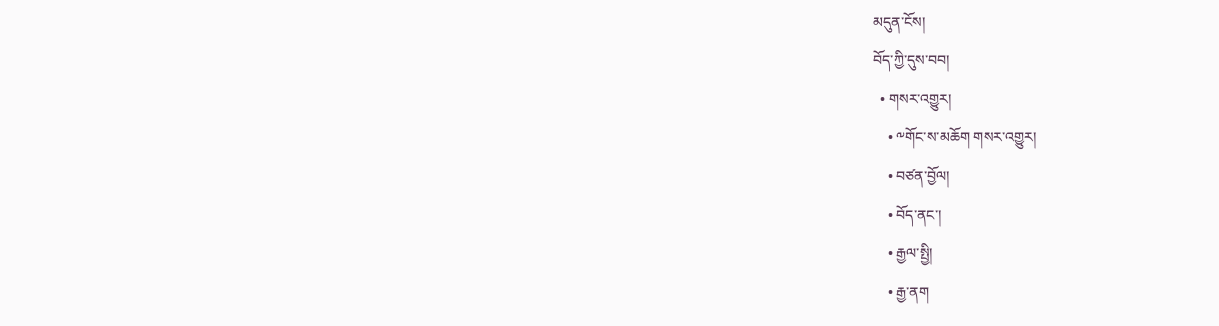མདུན་ངོས།
བོད་ཀྱི་དུས་བབ།
  • གསར་འགྱུར།
    • ༸གོང་ས་མཆོག གསར་འགྱུར།
    • བཙན་བྱོལ།
    • བོད་ནང་།
    • རྒྱལ་སྤྱི།
    • རྒྱ་ནག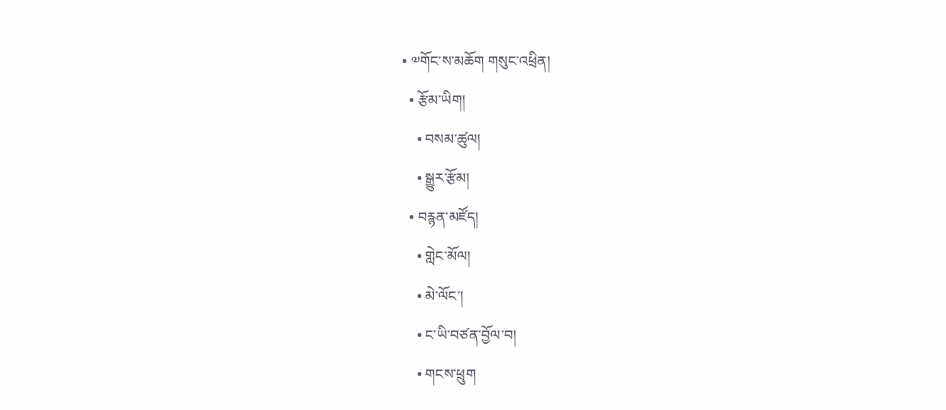• ༧གོང་ས་མཆོག གསུང་འཕྲིན།
  • རྩོམ་ཡིག།
    • བསམ་ཚུལ།
    • སྒྱུར་རྩོམ།
  • བརྙན་མཛོད།
    • གླེང་མོལ།
    • མེ་ལོང་།
    • ང་ཡི་བཙན་བྱོལ་བ།
    • གངས་ཕྲུག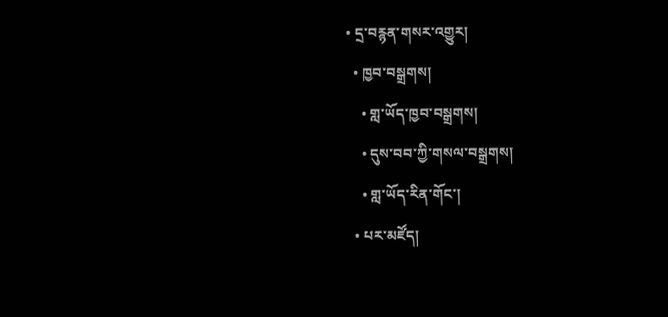• དྲ་བརྙན་གསར་འགྱུར།
  • ཁྱབ་བསྒྲགས།
    • གླ་ཡོད་ཁྱབ་བསྒྲགས།
    • དུས་བབ་ཀྱི་གསལ་བསྒྲགས།
    • གླ་ཡོད་རིན་གོང་།
  • པར་མཛོད།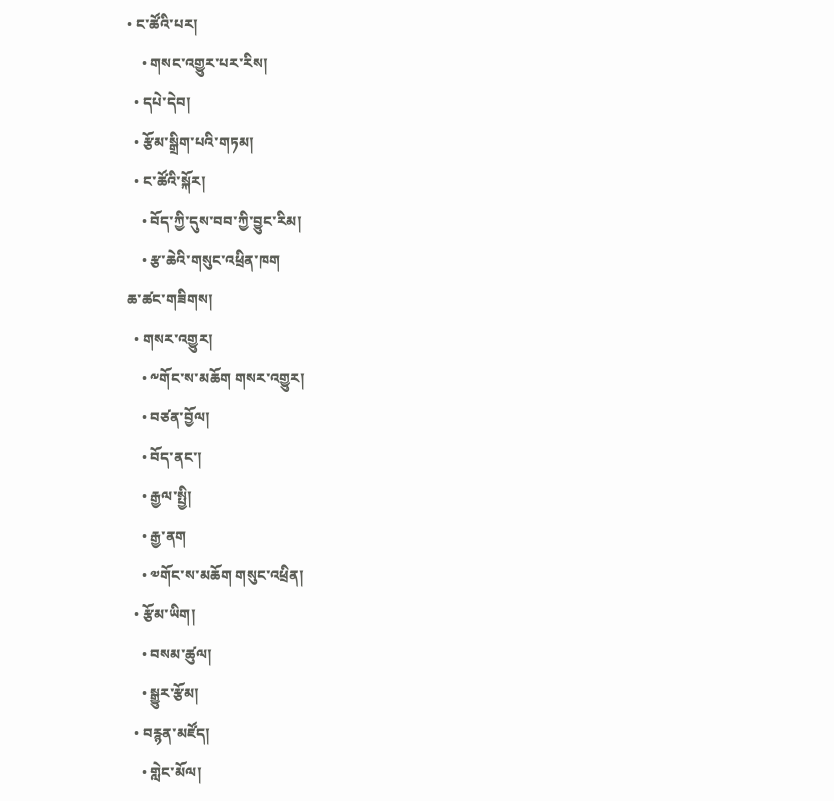• ང་ཚོའི་པར།
    • གསང་འགྱུར་པར་རིས།
  • དཔེ་དེབ།
  • རྩོམ་སྒྲིག་པའི་གཏམ།
  • ང་ཚོའི་སྐོར།
    • བོད་ཀྱི་དུས་བབ་ཀྱི་བྱུང་རིམ།
    • རྩ་ཆེའི་གསུང་འཕྲིན་ཁག
ཆ་ཚང་གཟིགས།
  • གསར་འགྱུར།
    • ༸གོང་ས་མཆོག གསར་འགྱུར།
    • བཙན་བྱོལ།
    • བོད་ནང་།
    • རྒྱལ་སྤྱི།
    • རྒྱ་ནག
    • ༧གོང་ས་མཆོག གསུང་འཕྲིན།
  • རྩོམ་ཡིག།
    • བསམ་ཚུལ།
    • སྒྱུར་རྩོམ།
  • བརྙན་མཛོད།
    • གླེང་མོལ།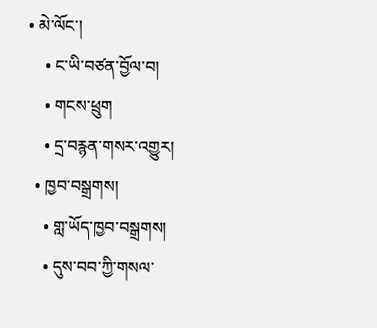• མེ་ལོང་།
    • ང་ཡི་བཙན་བྱོལ་བ།
    • གངས་ཕྲུག
    • དྲ་བརྙན་གསར་འགྱུར།
  • ཁྱབ་བསྒྲགས།
    • གླ་ཡོད་ཁྱབ་བསྒྲགས།
    • དུས་བབ་ཀྱི་གསལ་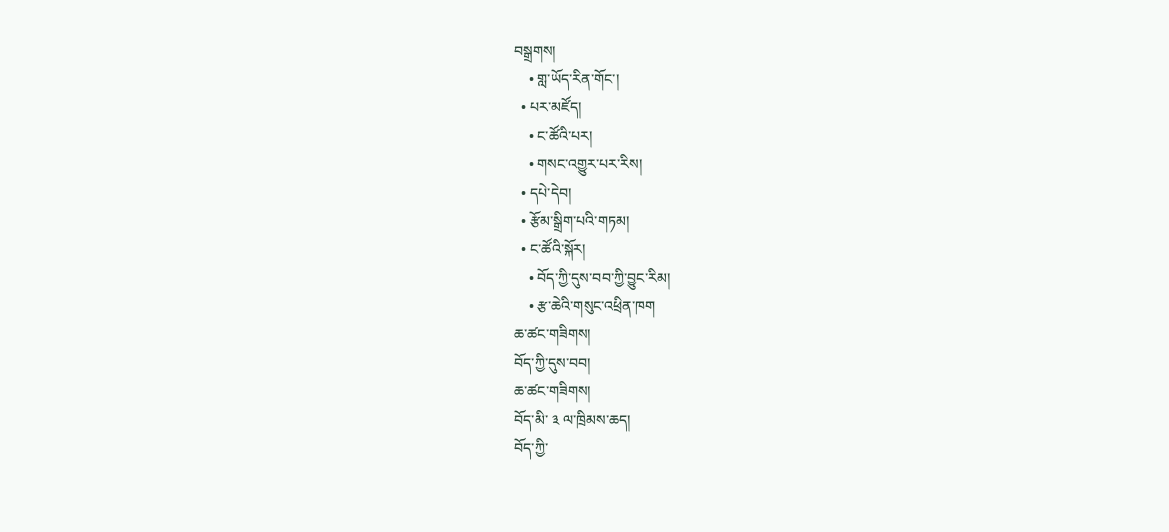བསྒྲགས།
    • གླ་ཡོད་རིན་གོང་།
  • པར་མཛོད།
    • ང་ཚོའི་པར།
    • གསང་འགྱུར་པར་རིས།
  • དཔེ་དེབ།
  • རྩོམ་སྒྲིག་པའི་གཏམ།
  • ང་ཚོའི་སྐོར།
    • བོད་ཀྱི་དུས་བབ་ཀྱི་བྱུང་རིམ།
    • རྩ་ཆེའི་གསུང་འཕྲིན་ཁག
ཆ་ཚང་གཟིགས།
བོད་ཀྱི་དུས་བབ།
ཆ་ཚང་གཟིགས།
བོད་མི་ ༣ ལ་ཁྲིམས་ཆད།
བོད་ཀྱི་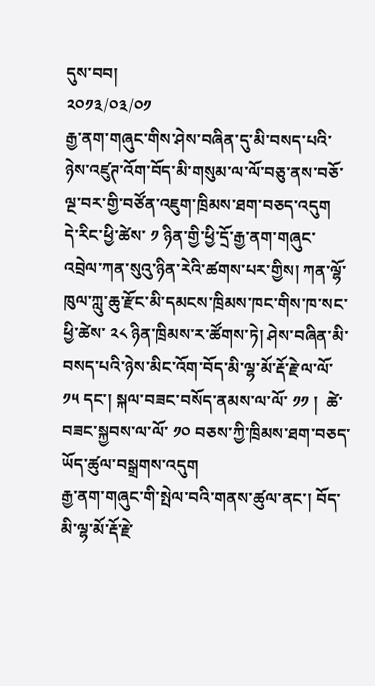དུས་བབ།
༢༠༡༣/༠༣/༠༡
རྒྱ་ནག་གཞུང་གིས་ཤེས་བཞིན་དུ་མི་བསད་པའི་ཉེས་འཛུཊ་འོག་བོད་མི་གསུམ་ལ་ལོ་བཅུ་ནས་བཅོ་ལྔ་བར་གྱི་བཙོན་འཇུག་ཁྲིམས་ཐག་བཅད་འདུག
དེ་རིང་ཕྱི་ཚེས་ ༡ ཉིན་གྱི་ཕྱི་དྲོ་རྒྱ་ནག་གཞུང་འབྲེལ་ཀན་སུའུ་ཉིན་རེའི་ཚགས་པར་གྱིས། ཀན་ལྷོ་ཁུལ་ཀླུ་ཆུ་རྫོང་མི་དམངས་ཁྲིམས་ཁང་གིས་ཁ་སང་ཕྱི་ཚེས་ ༢༨ ཉིན་ཁྲིམས་ར་ཚོགས་ཏེ། ཤེས་བཞིན་མི་བསད་པའི་ཉེས་མིང་འོག་བོད་མི་ལྷ་མོ་རྡོ་རྗེ་ལ་ལོ་ ༡༥ དང་། སྐལ་བཟང་བསོད་ནམས་ལ་ལོ་ ༡༡ །  ཚེ་བཟང་སྐྱབས་ལ་ལོ་ ༡༠ བཅས་ཀྱི་ཁྲིམས་ཐག་བཅད་ཡོད་ཚུལ་བསྒྲགས་འདུག
རྒྱ་ནག་གཞུང་གི་སྤེལ་བའི་གནས་ཚུལ་ནང་། བོད་མི་ལྷ་མོ་རྡོ་རྗེ་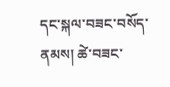དང་སྐལ་བཟང་བསོད་ནམས། ཚེ་བཟང་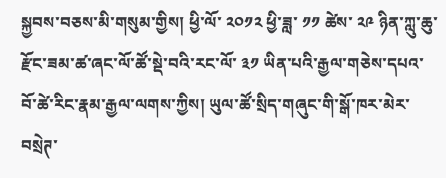སྐྱབས་བཅས་མི་གསུམ་གྱིས། ཕྱི་ལོ་ ༢༠༡༢ ཕྱི་ཟླ་ ༡༡ ཚེས་ ༢༩ ཉིན་ཀླུ་ཆུ་རྫོང་ཟམ་ཚ་ཞང་ལོ་ཚོ་སྡེ་བའི་རང་ལོ་ ༣༡ ཡིན་པའི་རྒྱལ་གཅེས་དཔའ་བོ་ཚེ་རིང་རྣམ་རྒྱལ་ལགས་ཀྱིས། ཡུལ་ཚོ་སྲིད་གཞུང་གི་སྒོ་ཁར་མེར་བསྲེཊ་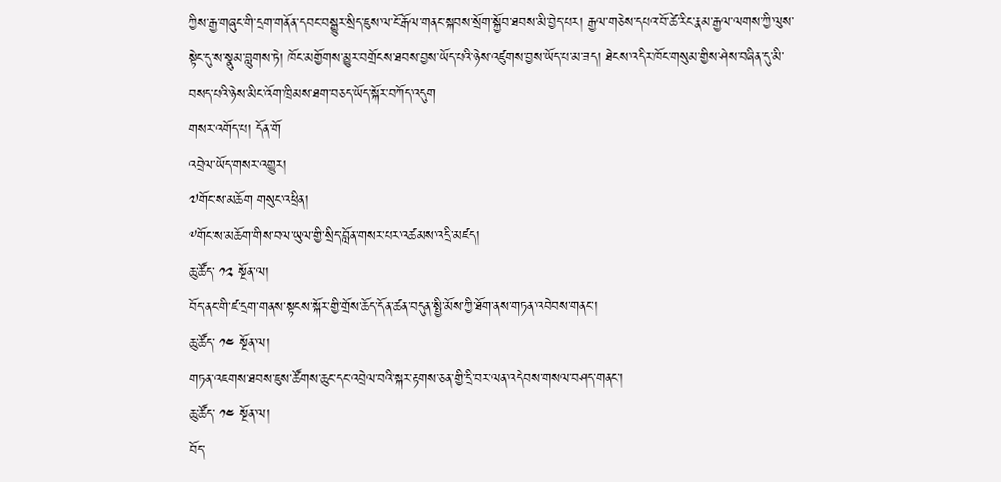ཀྱིས་རྒྱ་གཞུང་གི་དྲག་གནོན་དབང་བསྒྱུར་སྲིད་ཇུས་ལ་ངོ་རྒོལ་གནང་སྐབས་སྲོག་སྐྱོབ་ཐབས་མི་བྱེད་པར། རྒྱལ་གཅེས་དཔའ་བོ་ཚེ་རིང་རྣམ་རྒྱལ་ལགས་ཀྱི་ལུས་སྟེང་དུ་ས་སྣུམ་བླུགས་ཏེ། ཁོང་མགྱོགས་མྱུར་བགྲོངས་ཐབས་བྱས་ཡོད་པའི་ཉེས་འཛུགས་བྱས་ཡོད་པ་མ་ཟད། ཐེངས་འདིར་ཁོང་གསུམ་གྱིས་ཤེས་བཞིན་དུ་མི་བསད་པའི་ཉེས་མིང་འོག་ཁྲིམས་ཐག་བཅད་ཡོད་སྐོར་བཀོད་འདུག
གསར་འགོད་པ། དོན་གོ
འབྲེལ་ཡོད་གསར་འགྱུར།
༧གོང་ས་མཆོག གསུང་འཕྲིན།
༸གོང་ས་མཆོག་གིས་བལ་ཡུལ་གྱི་སྲིད་བློན་གསར་པར་འཚམས་འདྲི་མཛད།
ཆུ་ཚོད་ ༡༢ སྔོན་ལ།
བོད་ནང་གི་ཛ་དྲག་གནས་སྟངས་སྐོར་གྱི་གྲོས་ཆོད་དོན་ཚན་བདུན་སྤྱི་མོས་ཀྱི་ཐོག་ནས་གཏན་འབེབས་གནང་།
ཆུ་ཚོད་ ༡༤ སྔོན་ལ།
གཏན་འཇགས་ཐབས་ཇུས་ཚོགས་ཆུང་དང་འབྲེལ་བའི་སྐར་རྟགས་ཅན་གྱི་དྲི་བར་ལན་འདེབས་གསལ་བཤད་གནང་།
ཆུ་ཚོད་ ༡༤ སྔོན་ལ།
བོད་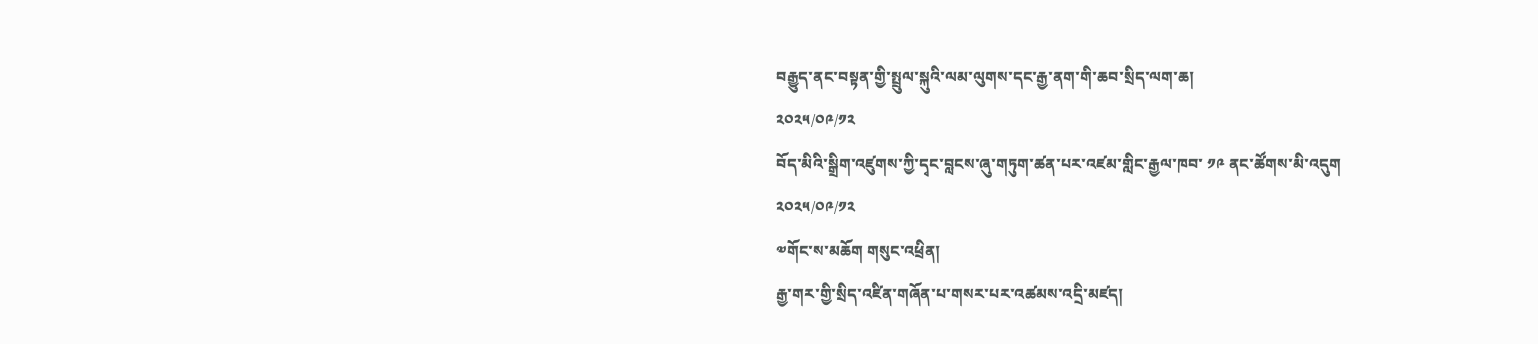བརྒྱུད་ནང་བསྟན་གྱི་སྤྲུལ་སྐུའི་ལམ་ལུགས་དང་རྒྱ་ནག་གི་ཆབ་སྲིད་ལག་ཆ།
༢༠༢༥/༠༩/༡༢
བོད་མིའི་སྒྲིག་འཛུགས་ཀྱི་དྭང་བླངས་ཞུ་གཏུག་ཚན་པར་འཛམ་གླིང་རྒྱལ་ཁབ་ ༡༩ ནང་ཚོགས་མི་འདུག
༢༠༢༥/༠༩/༡༢
༧གོང་ས་མཆོག གསུང་འཕྲིན།
རྒྱ་གར་གྱི་སྲིད་འཛིན་གཞོན་པ་གསར་པར་འཚམས་འདྲི་མཛད།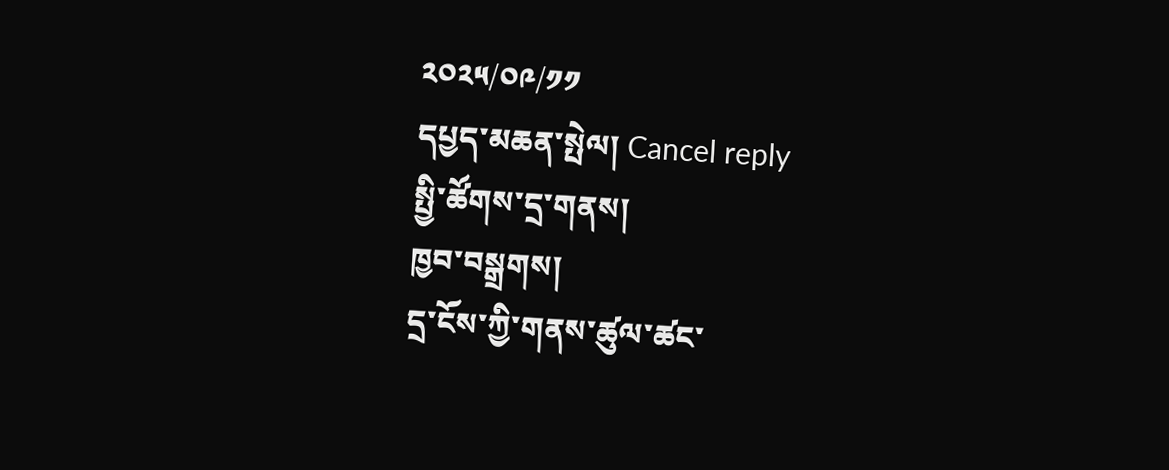༢༠༢༥/༠༩/༡༡
དཔྱད་མཆན་སྤེལ། Cancel reply
སྤྱི་ཚོགས་དྲ་གནས།
ཁྱབ་བསྒྲགས།
དྲ་ངོས་ཀྱི་གནས་ཚུལ་ཚང་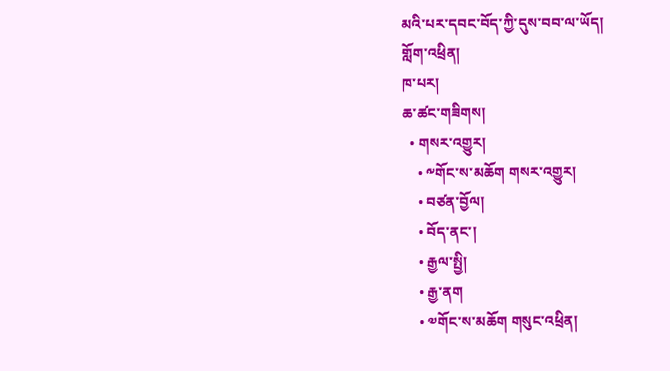མའི་པར་དབང་བོད་ཀྱི་དུས་བབ་ལ་ཡོད།
གློག་འཕྲིན།
ཁ་པར།
ཆ་ཚང་གཟིགས།
  • གསར་འགྱུར།
    • ༸གོང་ས་མཆོག གསར་འགྱུར།
    • བཙན་བྱོལ།
    • བོད་ནང་།
    • རྒྱལ་སྤྱི།
    • རྒྱ་ནག
    • ༧གོང་ས་མཆོག གསུང་འཕྲིན།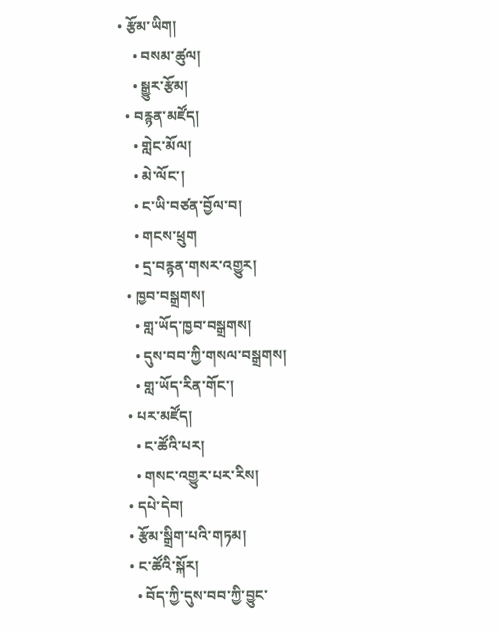• རྩོམ་ཡིག།
    • བསམ་ཚུལ།
    • སྒྱུར་རྩོམ།
  • བརྙན་མཛོད།
    • གླེང་མོལ།
    • མེ་ལོང་།
    • ང་ཡི་བཙན་བྱོལ་བ།
    • གངས་ཕྲུག
    • དྲ་བརྙན་གསར་འགྱུར།
  • ཁྱབ་བསྒྲགས།
    • གླ་ཡོད་ཁྱབ་བསྒྲགས།
    • དུས་བབ་ཀྱི་གསལ་བསྒྲགས།
    • གླ་ཡོད་རིན་གོང་།
  • པར་མཛོད།
    • ང་ཚོའི་པར།
    • གསང་འགྱུར་པར་རིས།
  • དཔེ་དེབ།
  • རྩོམ་སྒྲིག་པའི་གཏམ།
  • ང་ཚོའི་སྐོར།
    • བོད་ཀྱི་དུས་བབ་ཀྱི་བྱུང་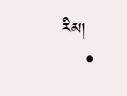རིམ།
    •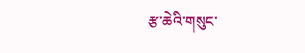རྩ་ཆེའི་གསུང་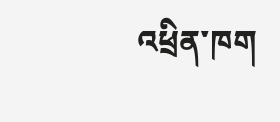འཕྲིན་ཁག